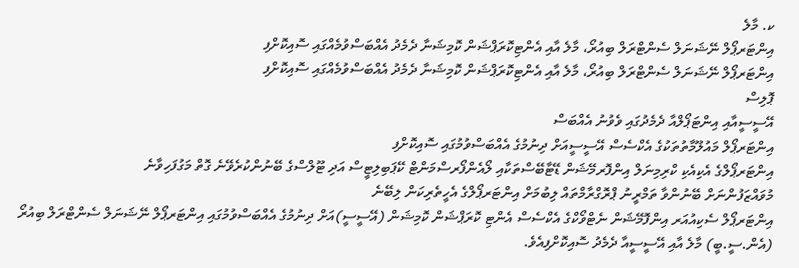ކ. މާލެ
އިންޓަރޕޯލް ނޭޝަނަލް ސެންޓްރަލް ބިއުރޯ، މާލެ އާއި އެންޓިކޮރަޕްޝަން ކޮމިޝަނާ ދެމެދު އެއްބަސްވުމެއްގައި ސޮއިކޮށްފި
އިންޓަރޕޯލް ނޭޝަނަލް ސެންޓްރަލް ބިއުރޯ، މާލެ އާއި އެންޓިކޮރަޕްޝަން ކޮމިޝަނާ ދެމެދު އެއްބަސްވުމެއްގައި ސޮއިކޮށްފި
ޕޮލިސް
އޭސީސީއާއި އިންޓަޕޯލްއާ ދެމެދުގައި ވެވުނު އެއްބަސް
އިންޓަރޕޯލް މައުލޫމާތުތަކުގެ އެކްސެސް އޭސީސީއަށް ދިނުމުގެ އެއްބަސްވުމުގައި ސޮއިކޮށްފި
އިންޓަރޕޯލްގެ އެކިއެކި ކްރިމިނަލް އިންފޮރމޭޝަން ޑޭޓާބޭސްތަކާއި ލޯއެންފޯރސްމަންޓް ކޭޕަބިލިޓީސް އަދި ޓޫލްސްގެ ބޭނުންކުރެވޭނެ ގޮތް މަގުފަހިވާނެ
މުވައްޒަފުންނަށް ބޭނުންވާ ތަމްރީނު ޕްރޮގްރާމްތައް ލިބުމަށް އިންޓަރޕޯލްގެ އެހީތެރިކަން ލިބޭނެ
އިންޓަރޕޯލް ސެކިއުއަރ އިންފޮމޭޝަން ނެޓްވޯކްގެ އެކްސެސް އެންޓި ކޮރަޕްޝަން ކޮމިޝަން (އޭސީސީ)އަށް ދިނުމުގެ އެއްބަސްވުމުގައި އިންޓަރޕޯލް ނޭޝަނަލް ސެންޓްރަލް ބިއުރޯ (އެން.ސީ.ބީ) މާލެ އާއި އޭސީސީއާ ދެމެދު ސޮއިކޮށްފިއެވެ.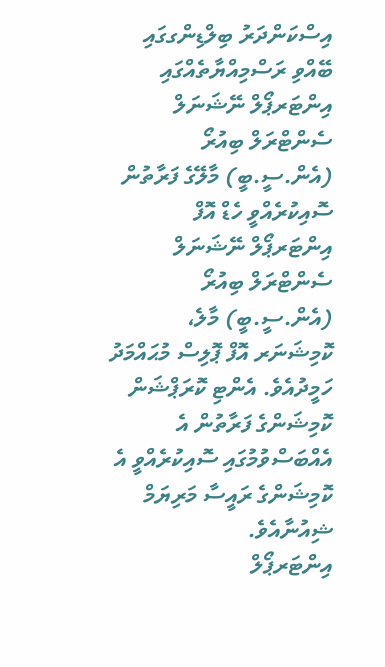އިސްކަންދަރު ބިލްޑިންގގައި ބޭއްވި ރަސްމިއްޔާތެއްގައި އިންޓަރޕޯލް ނޭޝަނަލް ސެންޓްރަލް ބިއުރޯ (އެން.ސީ.ބީ) މާލޭގެ ފަރާތުން ސޮއިކުރެއްވީ ހެޑް އޮފް އިންޓަރޕޯލް ނޭޝަނަލް ސެންޓްރަލް ބިއުރޯ (އެން.ސީ.ބީ) މާލެ، ކޮމިޝަނަރ އޮފް ޕޮލިސް މުޙައްމަދު ހަމީދުއެވެ. އެންޓި ކޮރަޕްޝަން ކޮމިޝަންގެ ފަރާތުން އެ އެއްބަސްވުމުގައި ސޮއިކުރެއްވީ އެ ކޮމިޝަންގެ ރައީސާ މަރިޔަމް ޝިއުނާއެވެ.
އިންޓަރޕޯލް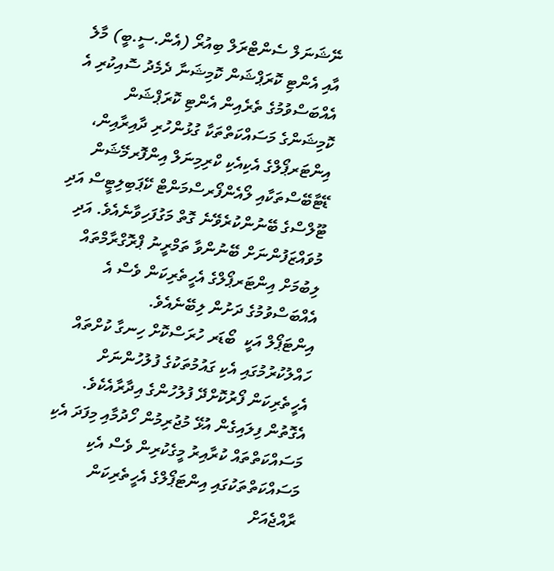ނޭޝަނަލް ސެންޓްރަލް ބިއުރޯ (އެން.ސީ.ބީ) މާލެ އާއި އެންޓި ކޮރަޕްޝަން ކޮމިޝަނާ ދެމެދު ސޮއިކުރި އެ އެއްބަސްވުމުގެ ތެރެއިން އެންޓި ކޮރަޕްޝަން ކޮމިޝަންގެ މަސައްކަތްތަކާ ގުޅުންހުރި ދާއިރާއިން، އިންޓަރޕޯލްގެ އެކިއެކި ކްރިމިނަލް އިންފޮރމޭޝަން ޑޭޓާބޭސްތަކާއި ލޯއެންފޯރސްމަންޓް ކޭޕަބިލިޓީސް އަދި ޓޫލްސްގެ ބޭނުންކުރެވޭނެ ގޮތް މަގުފަހިވާނެއެވެ. އަދި މުވައްޒަފުންނަށް ބޭނުންވާ ތަމްރީނު ޕްރޮގްރާމްތައް ލިބުމަށް އިންޓަރޕޯލްގެ އެހީތެރިކަން ވެސް އެ އެއްބަސްވުމުގެ ދަށުން ލިބޭނެއެވެ.
އިންޓަޕޯލް އަކީ  ބޯޑަރ ހުރަސްކޮށް ހިނގާ ކުށްތައް ހައްލުކުރުމުގައި އެކި ގައުމުތަކުގެ ފުލުހުންނަށް އެހީތެރިކަން ފޯރުކޮށްދޭ ފުލުހުންގެ އިދާރާއެކެވެ. އެގޮތުން ފިލައިގެން އުޅޭ މުޖުރިމުން ހޯދުމާއި މިފަދަ އެކި މަސައްކަތްތައް ކުރާއިރު މީގެކުރިން ވެސް އެކި މަސައްކަތްތަކުގައި އިންޓަޕޯލްގެ އެހީތެރިކަން ރާއްޖެއަށް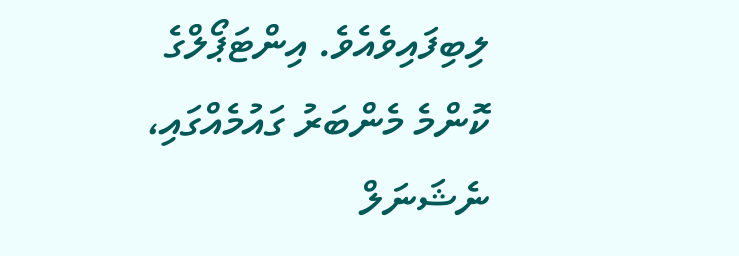ލިބިފައިވެއެވެ. އިންޓަޕޯލްގެ ކޮންމެ މެންބަރު ގައުމެއްގައި، ނެޝަނަލް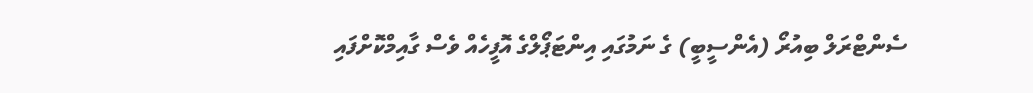ސެންޓްރަލް ބިއުރޯ (އެންސީބީ) ގެ ނަމުގައި އިންޓަޕޯލްގެ އޮފީހެއް ވެސް ގާއިމްކޮށްފައި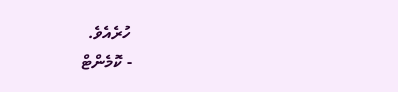ހުރެއެވެ.
- ކޮމެންޓް